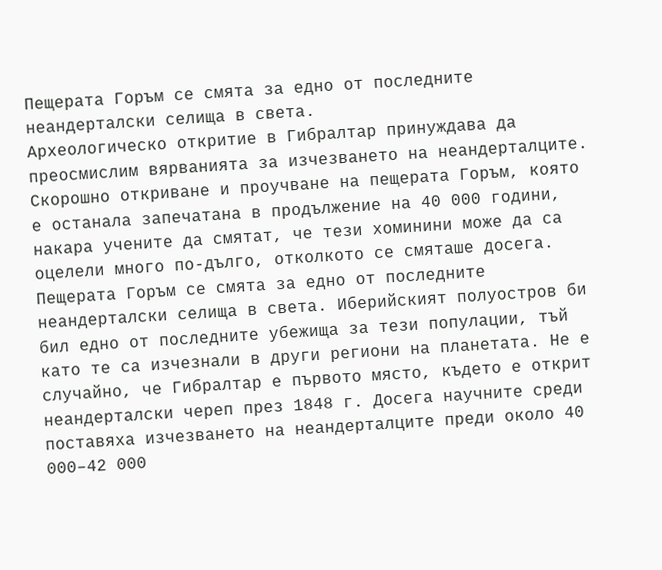Пещерата Горъм се смята за едно от последните неандерталски селища в света.
Археологическо откритие в Гибралтар принуждава да преосмислим вярванията за изчезването на неандерталците. Скорошно откриване и проучване на пещерата Горъм, която е останала запечатана в продължение на 40 000 години, накара учените да смятат, че тези хоминини може да са оцелели много по-дълго, отколкото се смяташе досега.
Пещерата Горъм се смята за едно от последните неандерталски селища в света. Иберийският полуостров би бил едно от последните убежища за тези популации, тъй като те са изчезнали в други региони на планетата. Не е случайно, че Гибралтар е първото място, където е открит неандерталски череп през 1848 г. Досега научните среди поставяха изчезването на неандерталците преди около 40 000–42 000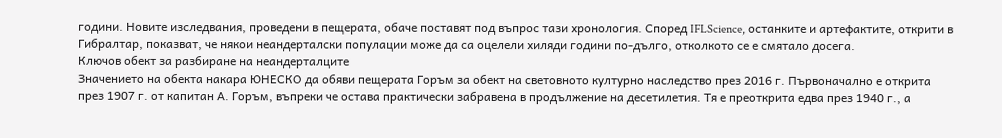години. Новите изследвания, проведени в пещерата, обаче поставят под въпрос тази хронология. Според IFLScience, останките и артефактите, открити в Гибралтар, показват, че някои неандерталски популации може да са оцелели хиляди години по-дълго, отколкото се е смятало досега.
Ключов обект за разбиране на неандерталците
Значението на обекта накара ЮНЕСКО да обяви пещерата Горъм за обект на световното културно наследство през 2016 г. Първоначално е открита през 1907 г. от капитан А. Горъм, въпреки че остава практически забравена в продължение на десетилетия. Тя е преоткрита едва през 1940 г., а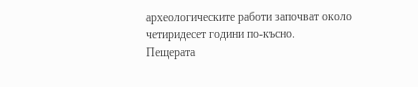археологическите работи започват около четиридесет години по-късно.
Пещерата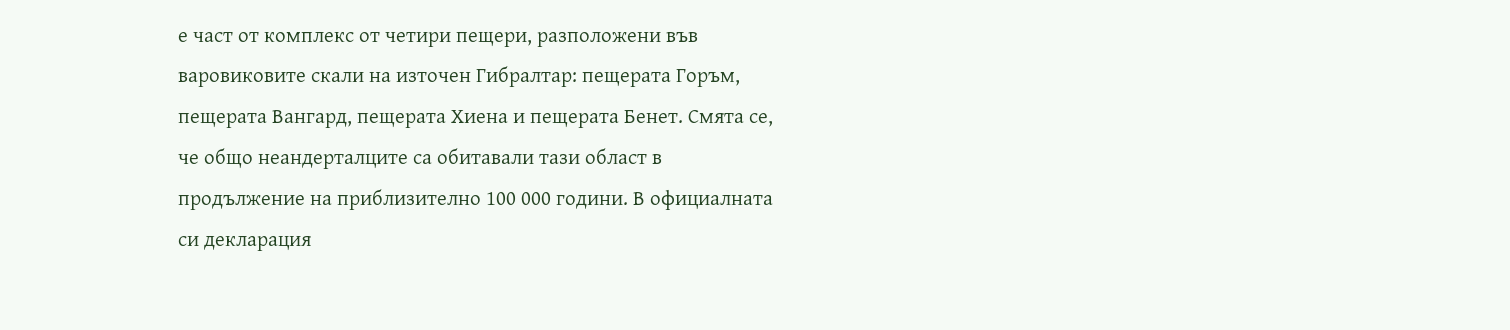е част от комплекс от четири пещери, разположени във варовиковите скали на източен Гибралтар: пещерата Горъм, пещерата Вангард, пещерата Хиена и пещерата Бенет. Смята се, че общо неандерталците са обитавали тази област в продължение на приблизително 100 000 години. В официалната си декларация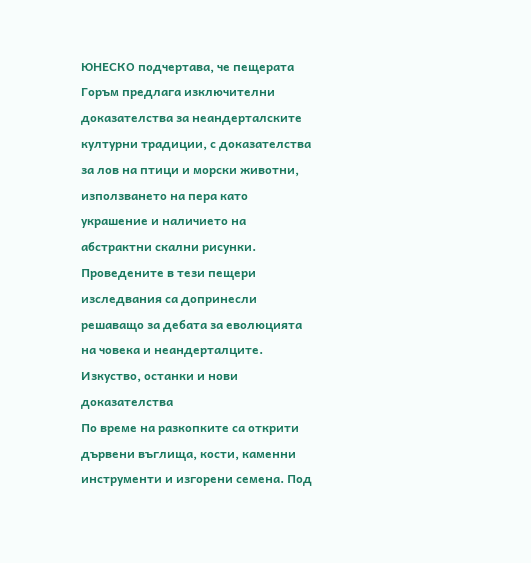ЮНЕСКО подчертава, че пещерата Горъм предлага изключителни доказателства за неандерталските културни традиции, с доказателства за лов на птици и морски животни, използването на пера като украшение и наличието на абстрактни скални рисунки. Проведените в тези пещери изследвания са допринесли решаващо за дебата за еволюцията на човека и неандерталците.
Изкуство, останки и нови доказателства
По време на разкопките са открити дървени въглища, кости, каменни инструменти и изгорени семена. Под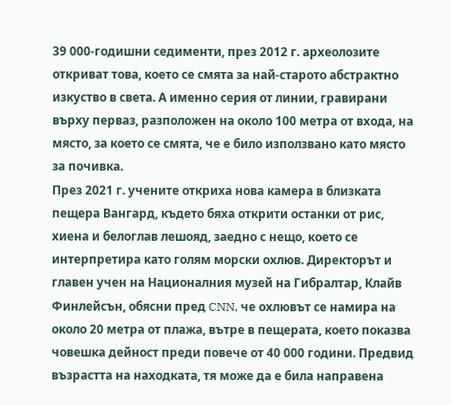39 000-годишни седименти, през 2012 г. археолозите откриват това, което се смята за най-старото абстрактно изкуство в света. А именно серия от линии, гравирани върху перваз, разположен на около 100 метра от входа, на място, за което се смята, че е било използвано като място за почивка.
През 2021 г. учените откриха нова камера в близката пещера Вангард, където бяха открити останки от рис, хиена и белоглав лешояд, заедно с нещо, което се интерпретира като голям морски охлюв. Директорът и главен учен на Националния музей на Гибралтар, Клайв Финлейсън, обясни пред CNN, че охлювът се намира на около 20 метра от плажа, вътре в пещерата, което показва човешка дейност преди повече от 40 000 години. Предвид възрастта на находката, тя може да е била направена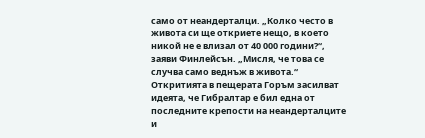само от неандерталци. „Колко често в живота си ще откриете нещо, в което никой не е влизал от 40 000 години?“, заяви Финлейсън. „Мисля, че това се случва само веднъж в живота.“
Откритията в пещерата Горъм засилват идеята, че Гибралтар е бил една от последните крепости на неандерталците и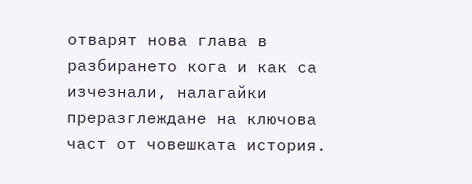отварят нова глава в разбирането кога и как са изчезнали, налагайки преразглеждане на ключова част от човешката история.